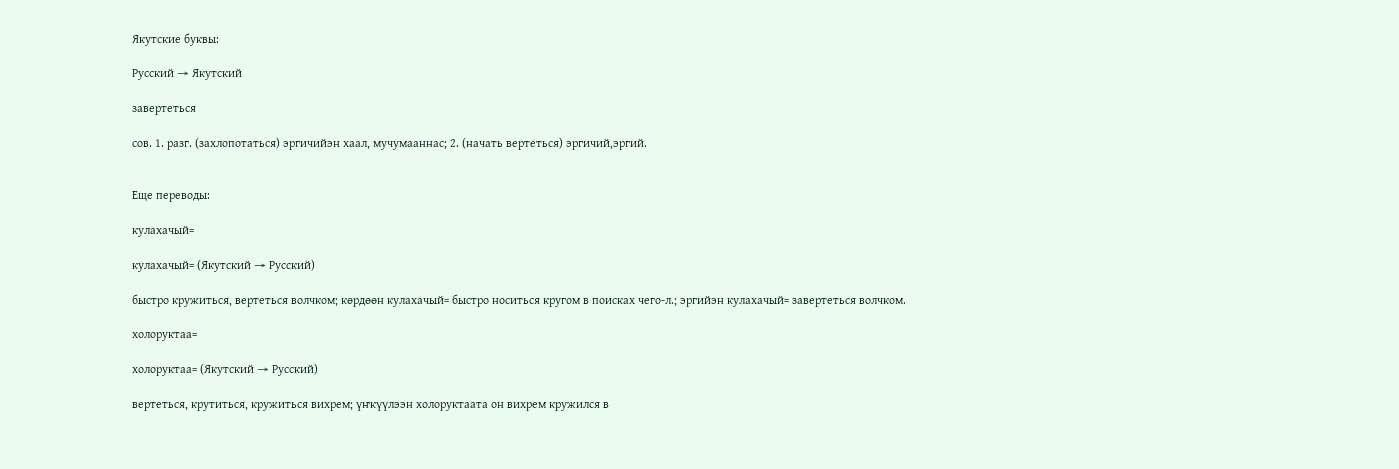Якутские буквы:

Русский → Якутский

завертеться

сов. 1. разг. (захлопотаться) эргичийэн хаал, мучумааннас; 2. (начать вертеться) эргичий,эргий.


Еще переводы:

кулахачый=

кулахачый= (Якутский → Русский)

быстро кружиться, вертеться волчком; көрдөөн кулахачый= быстро носиться кругом в поисках чего-л.; эргийэн кулахачый= завертеться волчком.

холоруктаа=

холоруктаа= (Якутский → Русский)

вертеться, крутиться, кружиться вихрем; үҥкүүлээн холоруктаата он вихрем кружился в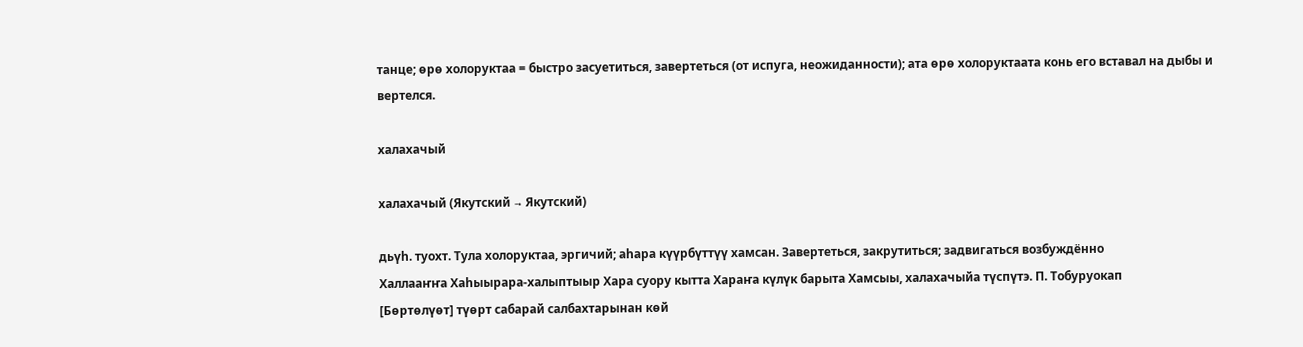танце; өрө холоруктаа = быстро засуетиться, завертеться (от испуга, неожиданности); ата өрө холоруктаата конь его вставал на дыбы и вертелся.

халахачый

халахачый (Якутский → Якутский)

дьүһ. туохт. Тула холоруктаа, эргичий; аһара күүрбүттүү хамсан. Завертеться, закрутиться; задвигаться возбуждённо
Халлааҥҥа Хаһыырара-халыптыыр Хара суору кытта Хараҥа күлүк барыта Хамсыы, халахачыйа түспүтэ. П. Тобуруокап
[Бөртөлүөт] түөрт сабарай салбахтарынан көй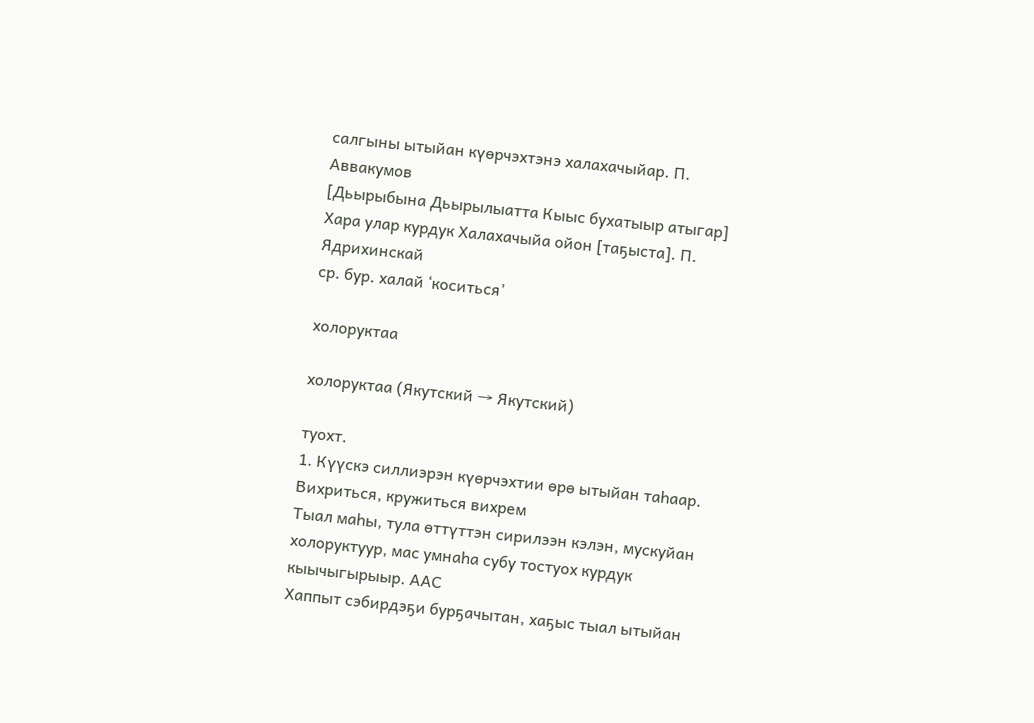салгыны ытыйан күөрчэхтэнэ халахачыйар. П. Аввакумов
[Дьырыбына Дьырылыатта Кыыс бухатыыр атыгар] Хара улар курдук Халахачыйа ойон [таҕыста]. П. Ядрихинскай
ср. бур. халай ‘коситься’

холоруктаа

холоруктаа (Якутский → Якутский)

туохт.
1. Күүскэ силлиэрэн күөрчэхтии өрө ытыйан таһаар. Вихриться, кружиться вихрем
Тыал маһы, тула өттүттэн сирилээн кэлэн, мускуйан холоруктуур, мас умнаһа субу тостуох курдук кыычыгырыыр. ААС
Хаппыт сэбирдэҕи бурҕачытан, хаҕыс тыал ытыйан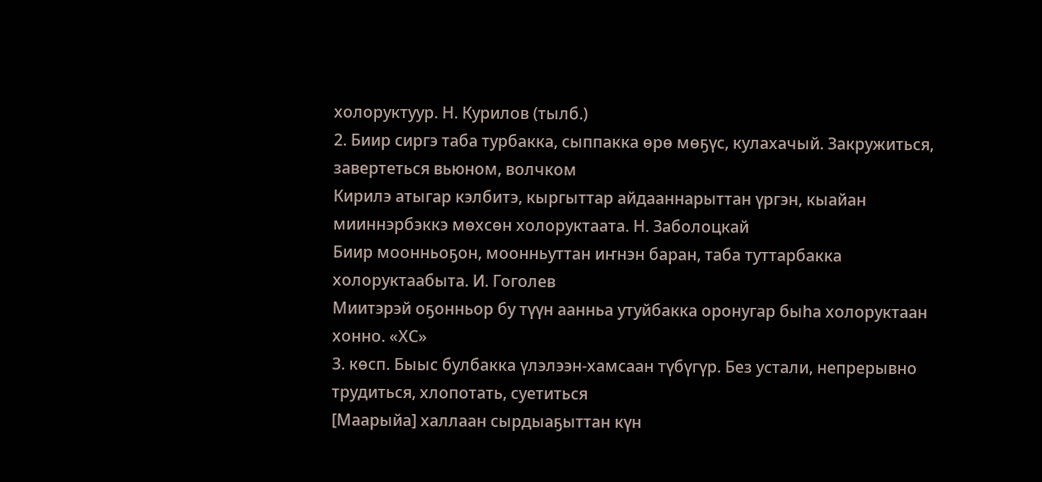холоруктуур. Н. Курилов (тылб.)
2. Биир сиргэ таба турбакка, сыппакка өрө мөҕүс, кулахачый. Закружиться, завертеться вьюном, волчком
Кирилэ атыгар кэлбитэ, кыргыттар айдааннарыттан үргэн, кыайан мииннэрбэккэ мөхсөн холоруктаата. Н. Заболоцкай
Биир моонньоҕон, моонньуттан иҥнэн баран, таба туттарбакка холоруктаабыта. И. Гоголев
Миитэрэй оҕонньор бу түүн аанньа утуйбакка оронугар быһа холоруктаан хонно. «ХС»
3. көсп. Быыс булбакка үлэлээн-хамсаан түбүгүр. Без устали, непрерывно трудиться, хлопотать, суетиться
[Маарыйа] халлаан сырдыаҕыттан күн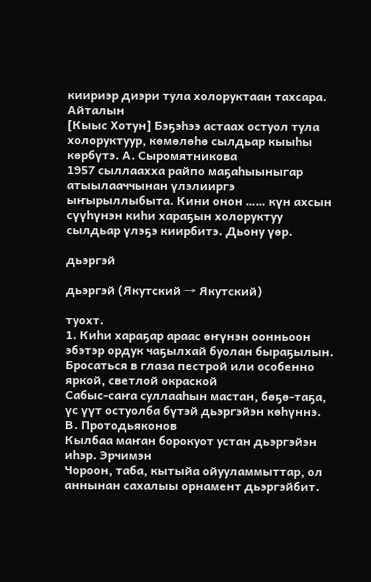киириэр диэри тула холоруктаан тахсара. Айталын
[Кыыс Хотун] Бэҕэһээ астаах остуол тула холоруктуур, көмөлөһө сылдьар кыыһы көрбүтэ. А. Сыромятникова
1957 сыллаахха райпо маҕаһыыныгар атыылааччынан үлэлииргэ ыҥырыллыбыта. Кини онон …… күн ахсын сүүһүнэн киһи хараҕын холоруктуу сылдьар үлэҕэ киирбитэ. Дьону үөр.

дьэргэй

дьэргэй (Якутский → Якутский)

туохт.
1. Киһи хараҕар араас өҥүнэн оонньоон эбэтэр ордук чаҕылхай буолан быраҕылын. Бросаться в глаза пестрой или особенно яркой, светлой окраской
Сабыс-саҥа суллааһын мастан, бөҕө-таҕа, үс үүт остуолба бүтэй дьэргэйэн көһүннэ. В. Протодьяконов
Кылбаа маҥан борокуот устан дьэргэйэн иһэр. Эрчимэн
Чороон, таба, кытыйа ойууламмыттар, ол аннынан сахалыы орнамент дьэргэйбит.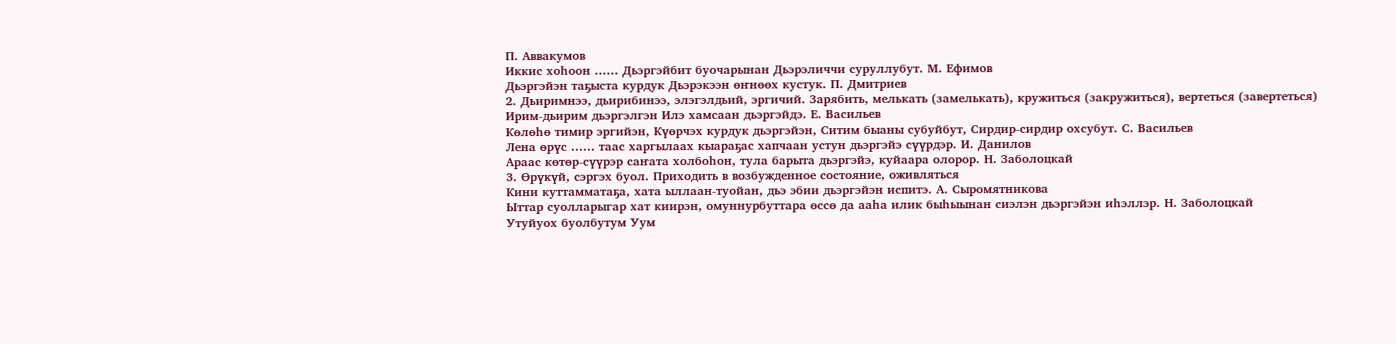П. Аввакумов
Иккис хоһоон …… Дьэргэйбит буочарынан Дьэрэличчи суруллубут. М. Ефимов
Дьэргэйэн таҕыста курдук Дьэрэкээн өҥнөөх кустук. П. Дмитриев
2. Дьиримнээ, дьирибинээ, элэгэлдьий, эргичий. Зарябить, мелькать (замелькать), кружиться (закружиться), вертеться (завертеться)
Ирим-дьирим дьэргэлгэн Илэ хамсаан дьэргэйдэ. Е. Васильев
Көлөһө тимир эргийэн, Күөрчэх курдук дьэргэйэн, Ситим быаны субуйбут, Сирдир-сирдир охсубут. С. Васильев
Лена өрүс …… таас харгылаах кыараҕас хапчаан устун дьэргэйэ сүүрдэр. И. Данилов
Араас көтөр-сүүрэр саҥата холбоһон, тула барыта дьэргэйэ, куйаара олорор. Н. Заболоцкай
3. Өрүкүй, сэргэх буол. Приходить в возбужденное состояние, оживляться
Кини куттамматаҕа, хата ыллаан-туойан, дьэ эбии дьэргэйэн испитэ. А. Сыромятникова
Ыттар суолларыгар хат киирэн, омуннурбуттара өссө да ааһа илик быһыынан сиэлэн дьэргэйэн иһэллэр. Н. Заболоцкай
Утуйуох буолбутум Уум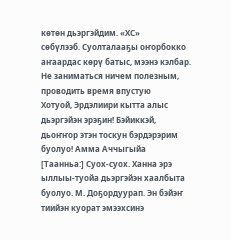көтөн дьэргэйдим. «ХС»
сөбүлээб. Суолталааҕы оҥорбокко аҥаардас көрү батыс, мээнэ кэлбар. Не заниматься ничем полезным, проводить время впустую
Хотуой, Эрдэлиири кытта алыс дьэргэйэн эрэҕин! Бэйиккэй, дьоҥҥор этэн тоскун бэрдэрэрим буолуо! Амма Аччыгыйа
[Таанньа:] Суох-суох. Ханна эрэ ыллыы-туойа дьэргэйэн хаалбыта буолуо. М. Доҕордуурап. Эн бэйэҥ тиийэн куорат эмээхсинэ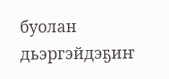буолан дьэргэйдэҕиҥ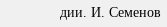дии. И. Семенов